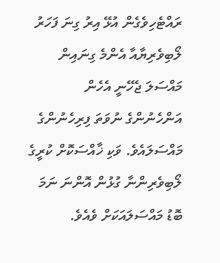ރައްޓެހިވެގެން އުޅޭ އިރު ގިނަ ފަހަރު ލޯބިވެރިޔާއާ އެންމެ ގިނައިން މައްސަލަ ޖެހޭނީ އެހެން އަންހެނުންގެ ނުވަތަ ފިރިހެނުންގެ މައްސަލައެވެ. ވަކި ޚާއްސަކޮށް ކުރީގެ ލޯބިވެރިންނާ ގުޅުން އޮންނަ ނަމަ ބޮޑު މައްސަލައަކަށް ވެއެވެ.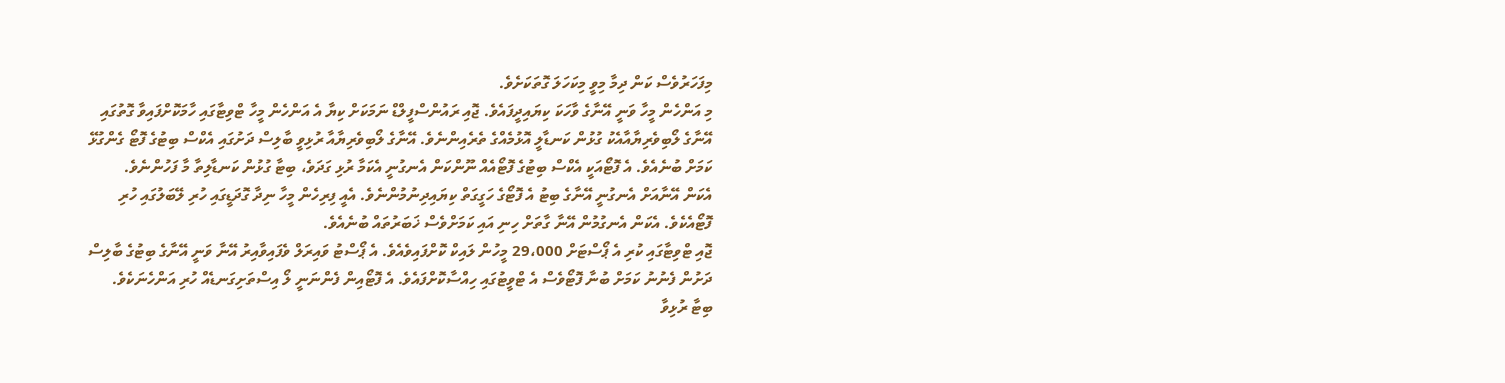މިފަހަރުވެސް ކަން ދިމާ މިވީ މިކަހަލަ ގޮތަކަށެވެ.
މި އަންހެން މީހާ ވަނީ އޭނާގެ ވާހަކަ ކިޔައިދީފައެވެ. ޖޮއި ރައުންސްފީލްޑް ނަމަކަށް ކިޔާ އެ އަންހެން މީހާ ޓްވިޓާގައި ހާމަކޮށްފައިވާ ގޮތުގައި އޭނާގެ ލޯބިވެރިޔާއާއެކު ގުޅުން ކަނޑާލީ އޮޅުމެއްގެ ތެރެއިންނެވެ. އޭނާގެ ލޯބިވެރިޔާއާ ރުޅިވީ ބާލިސް ދަށުގައި އެކްސް ބިޓުގެ ފޮޓޯ ގެންގުޅޭ ކަމަށް ބުނެއެވެ. އެ ފޮޓޯއަކީ އެކްސް ބިޓުގެ ފޮޓޯއެއް ނޫންކަން އެނގުނީ އެކަމާ ރުޅި ގަދަވެ، ބިޓާ ގުޅުން ކަނޑާލިތާ މާ ފަހުންނެވެ.
އެކަން އޭނާއަށް އެނގުނީ އޭނާގެ ބިޓު އެ ފޮޓޯގެ ހަގީގަތް ކިޔައިދިނުމުންނެވެ. އެއީ ފިރިހެން މީހާ ނިދާ ގޮދަޑީގައި ހުރި ލޭބަލުގައި ހުރި ފޮޓޯއެކެވެ. އެކަން އެނގުމުން އޭނާ ގާތަށް ހިނި އައި ކަމަށްވެސް ޚަބަރުތައް ބުނެއެވެ.
ޖޮއި ޓްވިޓާގައި ކުރި އެ ޕޯސްޓަށް 29،000 މީހުން ލައިކް ކޮށްފައިވެއެވެ. އެ ޕޯސްޓު ވައިރަލް ވެފައިވާއިރު އޭނާ ވަނީ އޭނާގެ ބިޓުގެ ބާލިސް ދަށުން ފެނުނު ކަމަށް ބުނާ ފޮޓޯވެސް އެ ޓްވީޓުގައި ހިއްސާކޮށްފައެވެ. އެ ފޮޓޯއިން ފެންނަނީ ލޯ އިސްތަށިގަނޑެއް ހުރި އަންހެނަކެވެ.
ބިޓާ ރުޅިވާ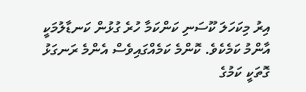އިރު މިކަހަލަ ކޫސަނި ކަންކަމާ ހުރެ ގުޅުން ކަނޑާލުމަކީ އާންމު ކަމެކެވެ. ކޮންމެ ކަމެއްގައިވެސް އެންމެ ރަނގަޅު ގޮތަކީ ކަމުގެ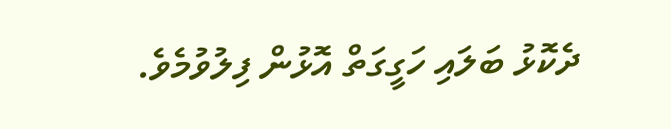ދެކޮޅު ބަލައި ހަގީގަތް އޮޅުން ފިލުވުމެވެ.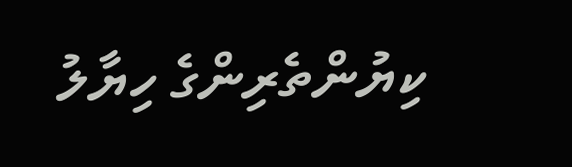ކިޔުންތެރިންގެ ހިޔާލު